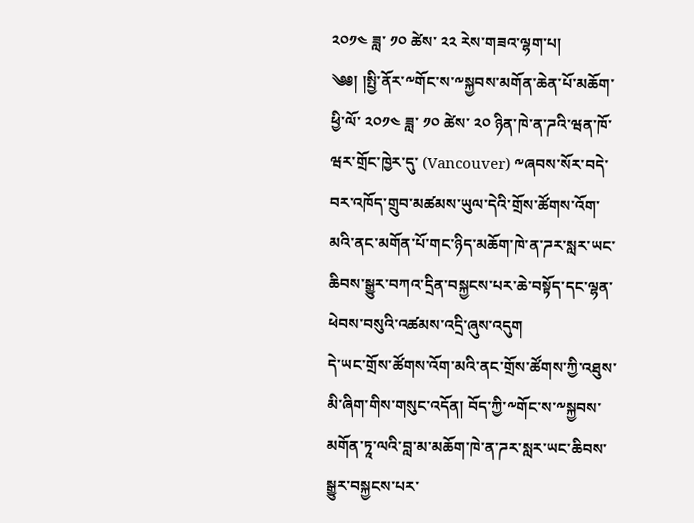༢༠༡༤ ཟླ་ ༡༠ ཚེས་ ༢༢ རེས་གཟའ་ལྷག་པ།
༄༅། །སྤྱི་ནོར་༸གོང་ས་༸སྐྱབས་མགོན་ཆེན་པོ་མཆོག་ཕྱི་ལོ་ ༢༠༡༤ ཟླ་ ༡༠ ཚེས་ ༢༠ ཉིན་ཁེ་ན་ཌའི་ཝན་ཁོ་ཝར་གྲོང་ཁྱེར་དུ་ (Vancouver) ༸ཞབས་སོར་བདེ་བར་འཁོད་གྲུབ་མཚམས་ཡུལ་དེའི་གྲོས་ཚོགས་འོག་མའི་ནང་མགོན་པོ་གང་ཉིད་མཆོག་ཁེ་ན་ཌར་སླར་ཡང་ཆིབས་སྒྱུར་བཀའ་དྲིན་བསྐྱངས་པར་ཆེ་བསྟོད་དང་ལྷན་ཕེབས་བསུའི་འཚམས་འདྲི་ཞུས་འདུག
དེ་ཡང་གྲོས་ཚོགས་འོག་མའི་ནང་གྲོས་ཚོགས་ཀྱི་འཐུས་མི་ཞིག་གིས་གསུང་འདོན། བོད་ཀྱི་༸གོང་ས་༸སྐྱབས་མགོན་ཏཱ་ལའི་བླ་མ་མཆོག་ཁེ་ན་ཌར་སླར་ཡང་ཆིབས་སྒྱུར་བསྐྱངས་པར་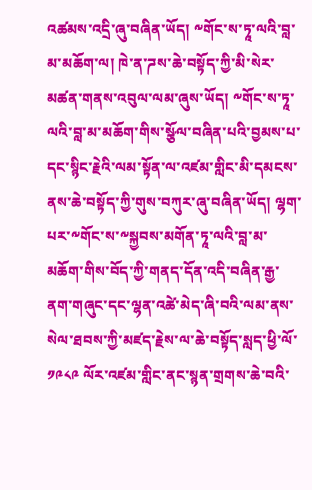འཚམས་འདྲི་ཞུ་བཞིན་ཡོད། ༸གོང་ས་ཏཱ་ལའི་བླ་མ་མཆོག་ལ། ཁེ་ན་ཌས་ཆེ་བསྟོད་ཀྱི་མི་སེར་མཚན་གནས་འབུལ་ལམ་ཞུས་ཡོད། ༸གོང་ས་ཏཱ་ལའི་བླ་མ་མཆོག་གིས་སྩོལ་བཞིན་པའི་བྱམས་པ་དང་སྙིང་རྗེའི་ལམ་སྟོན་ལ་འཛམ་གླིང་མི་དམངས་ནས་ཆེ་བསྟོད་ཀྱི་གུས་བཀུར་ཞུ་བཞིན་ཡོད། ལྷག་པར་༸གོང་ས་༸སྐྱབས་མགོན་ཏཱ་ལའི་བླ་མ་མཆོག་གིས་བོད་ཀྱི་གནད་དོན་འདི་བཞིན་རྒྱ་ནག་གཞུང་དང་ལྷན་འཚེ་མེད་ཞི་བའི་ལམ་ནས་སེལ་ཐབས་ཀྱི་མཛད་རྗེས་ལ་ཆེ་བསྟོད་སླད་ཕྱི་ལོ་ ༡༩༨༩ ལོར་འཛམ་གླིང་ནང་སྙན་གྲགས་ཆེ་བའི་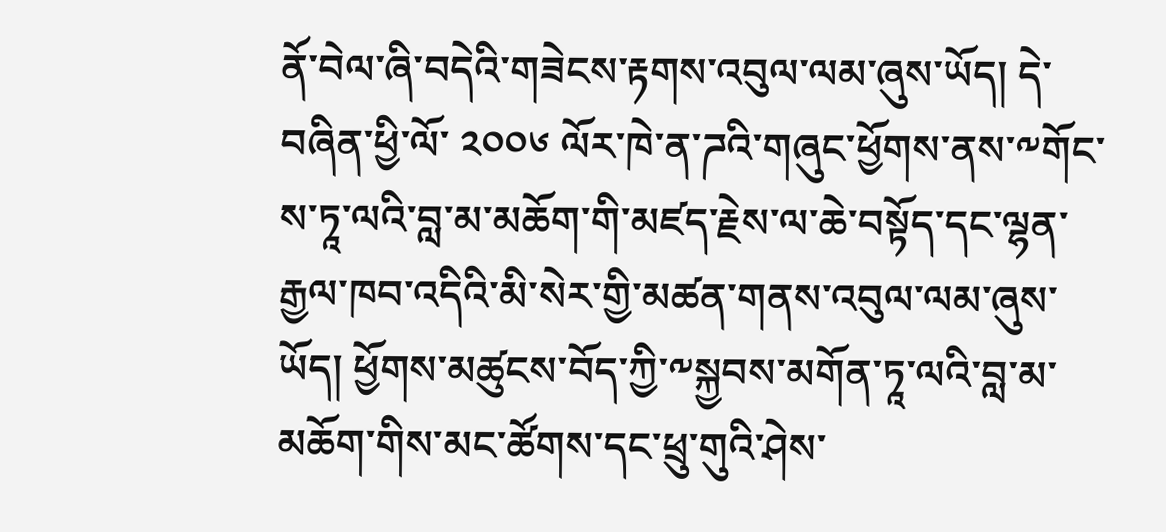ནོ་བེལ་ཞི་བདེའི་གཟེངས་རྟགས་འབུལ་ལམ་ཞུས་ཡོད། དེ་བཞིན་ཕྱི་ལོ་ ༢༠༠༦ ལོར་ཁེ་ན་ཌའི་གཞུང་ཕྱོགས་ནས་༸གོང་ས་ཏཱ་ལའི་བླ་མ་མཆོག་གི་མཛད་རྗེས་ལ་ཆེ་བསྟོད་དང་ལྷན་རྒྱལ་ཁབ་འདིའི་མི་སེར་གྱི་མཚན་གནས་འབུལ་ལམ་ཞུས་ཡོད། ཕྱོགས་མཚུངས་བོད་ཀྱི་༸སྐྱབས་མགོན་ཏཱ་ལའི་བླ་མ་མཆོག་གིས་མང་ཚོགས་དང་ཕྲུ་གུའི་ཤེས་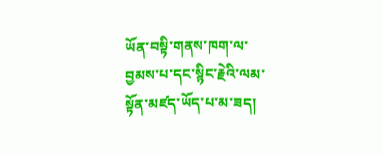ཡོན་བསྟི་གནས་ཁག་ལ་བྱམས་པ་དང་སྙིང་རྗེའི་ལམ་སྟོན་མཛད་ཡོད་པ་མ་ཟད།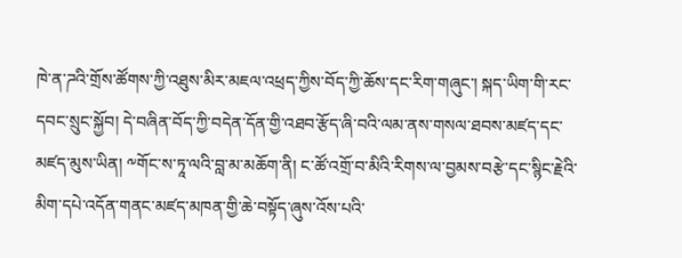ཁེ་ན་ཌའི་གྲོས་ཚོགས་ཀྱི་འཐུས་མིར་མཇལ་འཕྲད་ཀྱིས་བོད་ཀྱི་ཆོས་དང་རིག་གཞུང་། སྐད་ཡིག་གི་རང་དབང་སྲུང་སྐྱོབ། དེ་བཞིན་བོད་ཀྱི་བདེན་དོན་གྱི་འཐབ་རྩོད་ཞི་བའི་ལམ་ནས་གསལ་ཐབས་མཛད་དང་མཛད་མུས་ཡིན། ༸གོང་ས་ཏཱ་ལའི་བླ་མ་མཆོག་ནི། ང་ཚོ་འགྲོ་བ་མིའི་རིགས་ལ་བྱམས་བརྩེ་དང་སྙིང་རྗེའི་མིག་དཔེ་འདོན་གནང་མཛད་མཁན་གྱི་ཆེ་བསྟོད་ཞུས་འོས་པའི་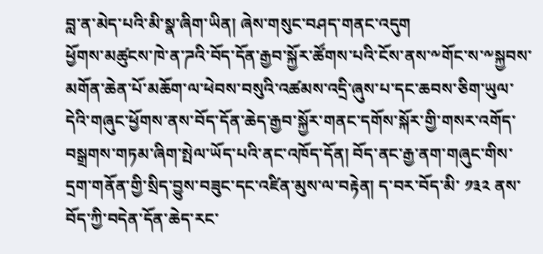བླ་ན་མེད་པའི་མི་སྣ་ཞིག་ཡིན། ཞེས་གསུང་བཤད་གནང་འདུག
ཕྱོགས་མཚུངས་ཁེ་ན་ཌའི་བོད་དོན་རྒྱབ་སྐྱོར་ཚོགས་པའི་ངོས་ནས་༸གོང་ས་༸སྐྱབས་མགོན་ཆེན་པོ་མཆོག་ལ་ཕེབས་བསུའི་འཚམས་འདྲི་ཞུས་པ་དང་ཆབས་ཅིག་ཡུལ་དེའི་གཞུང་ཕྱོགས་ནས་བོད་དོན་ཆེད་རྒྱབ་སྐྱོར་གནང་དགོས་སྐོར་གྱི་གསར་འགོད་བསྒྲགས་གཏམ་ཞིག་སྤེལ་ཡོད་པའི་ནང་འཁོད་དོན། བོད་ནང་རྒྱ་ནག་གཞུང་གིས་དྲག་གནོན་གྱི་སྲིད་བྱུས་བཟུང་དང་འཛིན་མུས་ལ་བརྟེན། ད་བར་བོད་མི་ ༡༣༢ ནས་བོད་ཀྱི་བདེན་དོན་ཆེད་རང་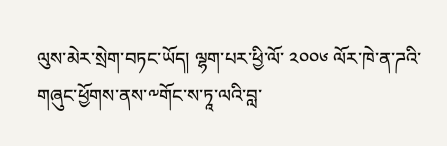ལུས་མེར་སྲེག་བཏང་ཡོད། ལྷག་པར་ཕྱི་ལོ་ ༢༠༠༦ ལོར་ཁེ་ན་ཌའི་གཞུང་ཕྱོགས་ནས་༸གོང་ས་ཏཱ་ལའི་བླ་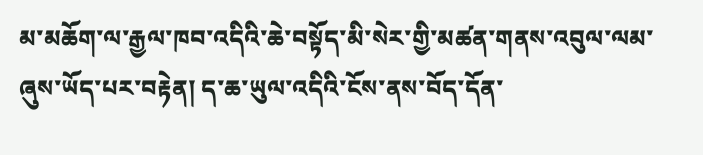མ་མཆོག་ལ་རྒྱལ་ཁབ་འདིའི་ཆེ་བསྟོད་མི་སེར་གྱི་མཚན་གནས་འབུལ་ལམ་ཞུས་ཡོད་པར་བརྟེན། ད་ཆ་ཡུལ་འདིའི་ངོས་ནས་བོད་དོན་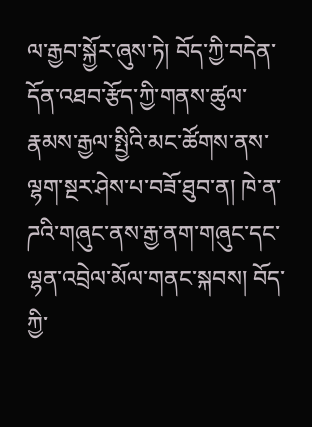ལ་རྒྱབ་སྐྱོར་ཞུས་ཏེ། བོད་ཀྱི་བདེན་དོན་འཐབ་རྩོད་ཀྱི་གནས་ཚུལ་རྣམས་རྒྱལ་སྤྱིའི་མང་ཚོགས་ནས་ལྷག་སྔར་ཤེས་པ་བཟོ་ཐུབ་ན། ཁེ་ན་ཌའི་གཞུང་ནས་རྒྱ་ནག་གཞུང་དང་ལྷན་འབྲེལ་མོལ་གནང་སྐབས། བོད་ཀྱི་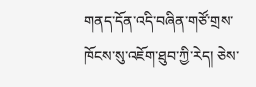གནད་དོན་འདི་བཞིན་གཙོ་གྲས་ཁོངས་སུ་འཇོག་ཐུབ་ཀྱི་རེད། ཅེས་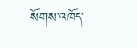སོགས་འཁོད་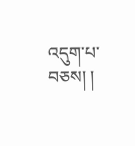འདུག་པ་བཅས། །